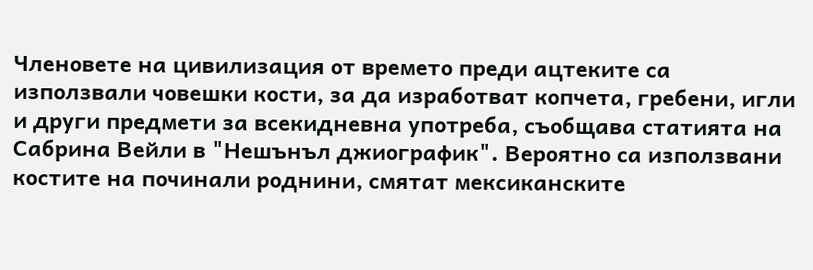Членовете на цивилизация от времето преди ацтеките са използвали човешки кости, за да изработват копчета, гребени, игли и други предмети за всекидневна употреба, съобщава статията на Сабрина Вейли в "Нешънъл джиографик". Вероятно са използвани костите на починали роднини, смятат мексиканските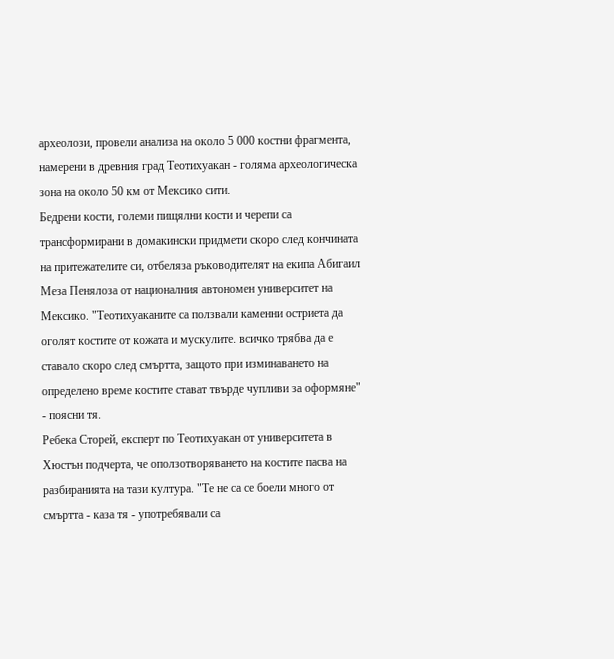археолози, провели анализа на около 5 000 костни фрагмента, намерени в древния град Теотихуакан - голяма археологическа зона на около 50 км от Мексико сити.
Бедрени кости, големи пищялни кости и черепи са трансформирани в домакински придмети скоро след кончината на притежателите си, отбеляза ръководителят на екипа Абигаил Меза Пенялоза от националния автономен университет на Мексико. "Теотихуаканите са ползвали каменни остриета да оголят костите от кожата и мускулите. всичко трябва да е ставало скоро след смъртта, защото при изминаването на определено време костите стават твърде чупливи за оформяне" - поясни тя.
Ребека Сторей, експерт по Теотихуакан от университета в Хюстън подчерта, че оползотворяването на костите пасва на разбиранията на тази култура. "Те не са се боели много от смъртта - каза тя - употребявали са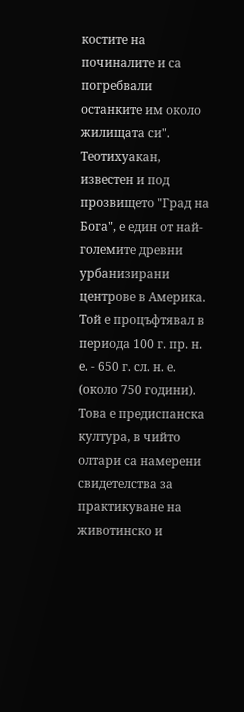костите на починалите и са погребвали останките им около жилищата си".
Теотихуакан, известен и под прозвището "Град на Бога", е един от най-големите древни урбанизирани центрове в Америка. Той е процъфтявал в периода 100 г. пр. н. е. - 650 г. сл. н. е. (около 750 години). Това е предиспанска култура, в чийто олтари са намерени свидетелства за практикуване на животинско и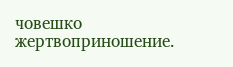човешко жертвоприношение.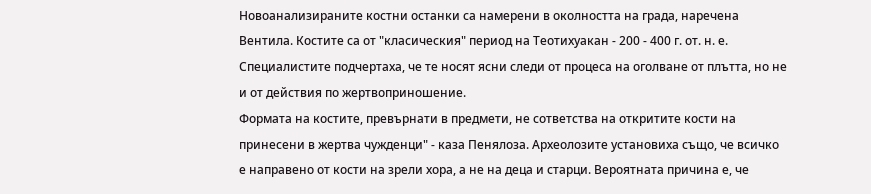Новоанализираните костни останки са намерени в околността на града, наречена Вентила. Костите са от "класическия" период на Теотихуакан - 200 - 400 г. от. н. е. Специалистите подчертаха, че те носят ясни следи от процеса на оголване от плътта, но не и от действия по жертвоприношение.
Формата на костите, превърнати в предмети, не сответства на откритите кости на принесени в жертва чужденци" - каза Пенялоза. Археолозите установиха също, че всичко е направено от кости на зрели хора, а не на деца и старци. Вероятната причина е, че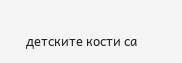детските кости са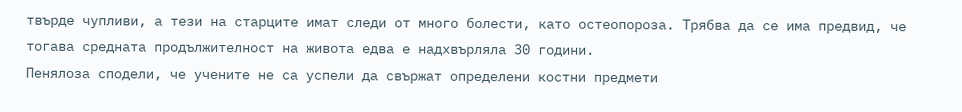твърде чупливи, а тези на старците имат следи от много болести, като остеопороза. Трябва да се има предвид, че тогава средната продължителност на живота едва е надхвърляла 30 години.
Пенялоза сподели, че учените не са успели да свържат определени костни предмети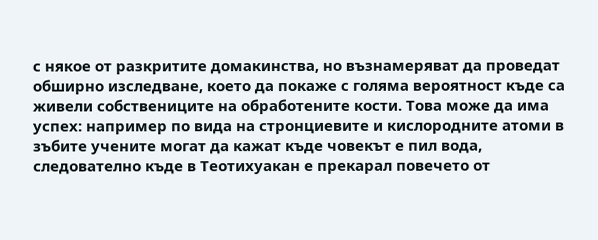с някое от разкритите домакинства, но възнамеряват да проведат обширно изследване, което да покаже с голяма вероятност къде са живели собствениците на обработените кости. Това може да има успех: например по вида на стронциевите и кислородните атоми в зъбите учените могат да кажат къде човекът е пил вода, следователно къде в Теотихуакан е прекарал повечето от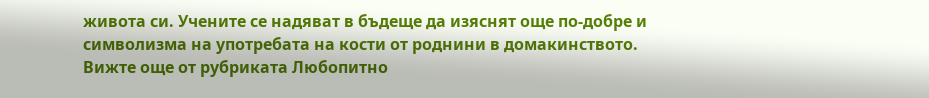живота си. Учените се надяват в бъдеще да изяснят още по-добре и символизма на употребата на кости от роднини в домакинството.
Вижте още от рубриката Любопитно